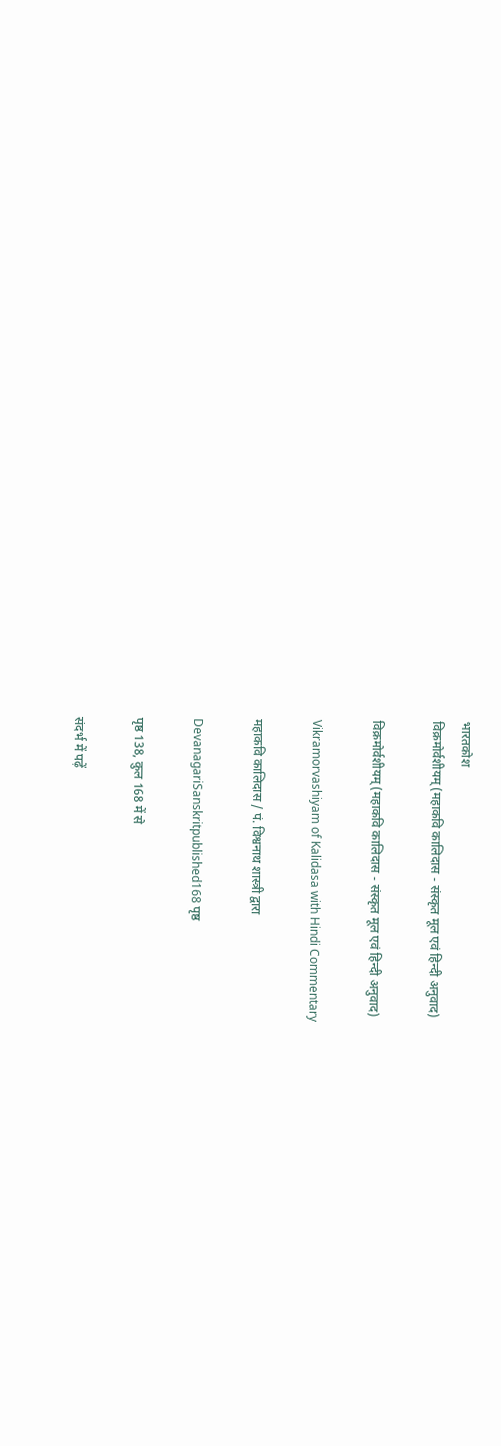भारतकोश
विक्रमोर्वशीयम् (महाकवि कालिदास - संस्कृत मूल एवं हिन्दी अनुवाद)

विक्रमोर्वशीयम् (महाकवि कालिदास - संस्कृत मूल एवं हिन्दी अनुवाद)

Vikramorvashiyam of Kalidasa with Hindi Commentary

महाकवि कालिदास / पं. विश्वनाथ शास्त्री द्वारा

DevanagariSanskritpublished168 पृष्ठ

पृष्ठ 138, कुल 168 में से

संदर्भ में पढ़ें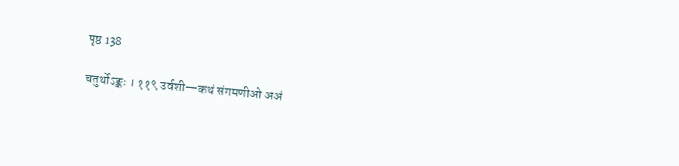पृष्ठ 138

चतुर्थोऽङ्कः । ११९ उर्वशी—कथं संगमणीओ अअं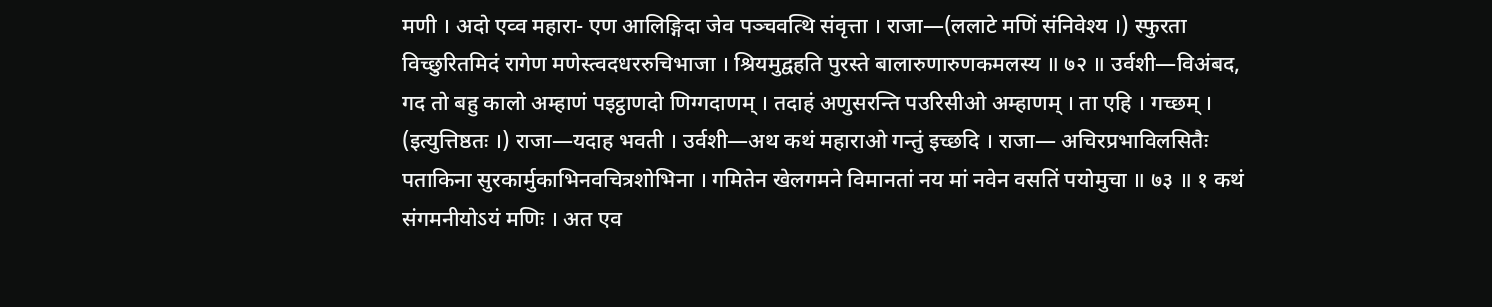मणी । अदो एव्व महारा- एण आलिङ्गिदा जेव पञ्चवत्थि संवृत्ता । राजा—(ललाटे मणिं संनिवेश्य ।) स्फुरता विच्छुरितमिदं रागेण मणेस्त्वदधररुचिभाजा । श्रियमुद्वहति पुरस्ते बालारुणारुणकमलस्य ॥ ७२ ॥ उर्वशी—विअंबद, गद तो बहु कालो अम्हाणं पइट्ठाणदो णिग्गदाणम् । तदाहं अणुसरन्ति पउरिसीओ अम्हाणम् । ता एहि । गच्छम् । (इत्युत्तिष्ठतः ।) राजा—यदाह भवती । उर्वशी—अथ कथं महाराओ गन्तुं इच्छदि । राजा— अचिरप्रभाविलसितैः पताकिना सुरकार्मुकाभिनवचित्रशोभिना । गमितेन खेलगमने विमानतां नय मां नवेन वसतिं पयोमुचा ॥ ७३ ॥ १ कथं संगमनीयोऽयं मणिः । अत एव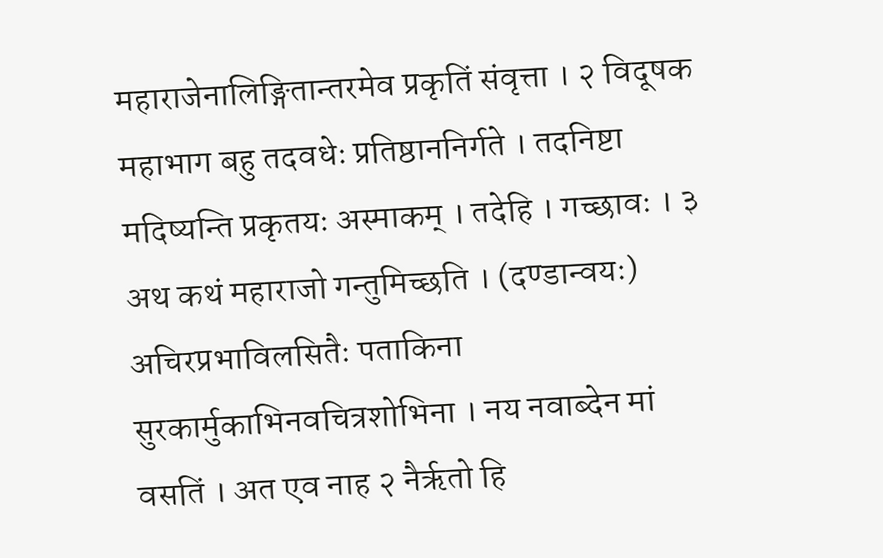महाराजेनालिङ्गितान्तरमेव प्रकृतिं संवृत्ता । २ विदूषक महाभाग बहु तदवधेः प्रतिष्ठाननिर्गते । तदनिष्टा मदिष्यन्ति प्रकृतयः अस्माकम् । तदेहि । गच्छावः । ३ अथ कथं महाराजो गन्तुमिच्छति । (दण्डान्वयः) अचिरप्रभाविलसितैः पताकिना सुरकार्मुकाभिनवचित्रशोभिना । नय नवाब्देन मां वसतिं । अत एव नाह २ नैर्ऋतो हि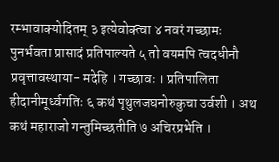रम्भावाक्योदितम् ३ इत्येवोक्त्वा ४ नवरं गच्छामः पुनर्भवता प्रासादं प्रतिपाल्यते ५ तो वयमपि त्वदधीनौ प्रवृत्तावस्थाया- मदेहि । गच्छावः । प्रतिपालिता हीदानीमूर्ध्वगतिः ६ कथं पृथुलजघनोरुकुचा उर्वशी । अथ कथं महाराजो गन्तुमिच्छतीति ७ अचिरप्रभेति ।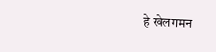हे खेलगमन